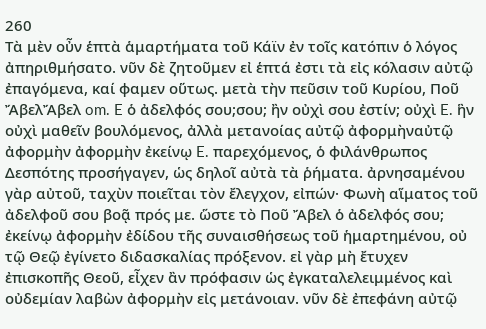260
Τὰ μὲν οὖν ἑπτὰ ἁμαρτήματα τοῦ Κάϊν ἐν τοῖς κατόπιν ὁ λόγος ἀπηριθμήσατο. νῦν δὲ ζητοῦμεν εἰ ἑπτά ἐστι τὰ εἰς κόλασιν αὐτῷ ἐπαγόμενα, καί φαμεν οὕτως. μετὰ τὴν πεῦσιν τοῦ Κυρίου, Ποῦ ἌβελἌβελ om. E ὁ ἀδελφός σου;σου; ἢν οὐχὶ σου ἐστίν; οὐχὶ E. ἣν οὐχὶ μαθεῖν βουλόμενος, ἀλλὰ μετανοίας αὐτῷ ἀφορμὴναὐτῷ ἀφορμὴν ἀφορμὴν ἐκείνῳ E. παρεχόμενος, ὁ φιλάνθρωπος Δεσπότης προσήγαγεν, ὡς δηλοῖ αὐτὰ τὰ ῥήματα. ἀρνησαμένου γὰρ αὐτοῦ, ταχὺν ποιεῖται τὸν ἔλεγχον, εἰπών· Φωνὴ αἵματος τοῦ ἀδελφοῦ σου βοᾷ πρός με. ὥστε τὸ Ποῦ Ἄβελ ὁ ἀδελφός σου; ἐκείνῳ ἀφορμὴν ἐδίδου τῆς συναισθήσεως τοῦ ἡμαρτημένου, οὐ τῷ Θεῷ ἐγίνετο διδασκαλίας πρόξενον. εἰ γὰρ μὴ ἔτυχεν ἐπισκοπῆς Θεοῦ, εἶχεν ἂν πρόφασιν ὡς ἐγκαταλελειμμένος καὶ οὐδεμίαν λαβὼν ἀφορμὴν εἰς μετάνοιαν. νῦν δὲ ἐπεφάνη αὐτῷ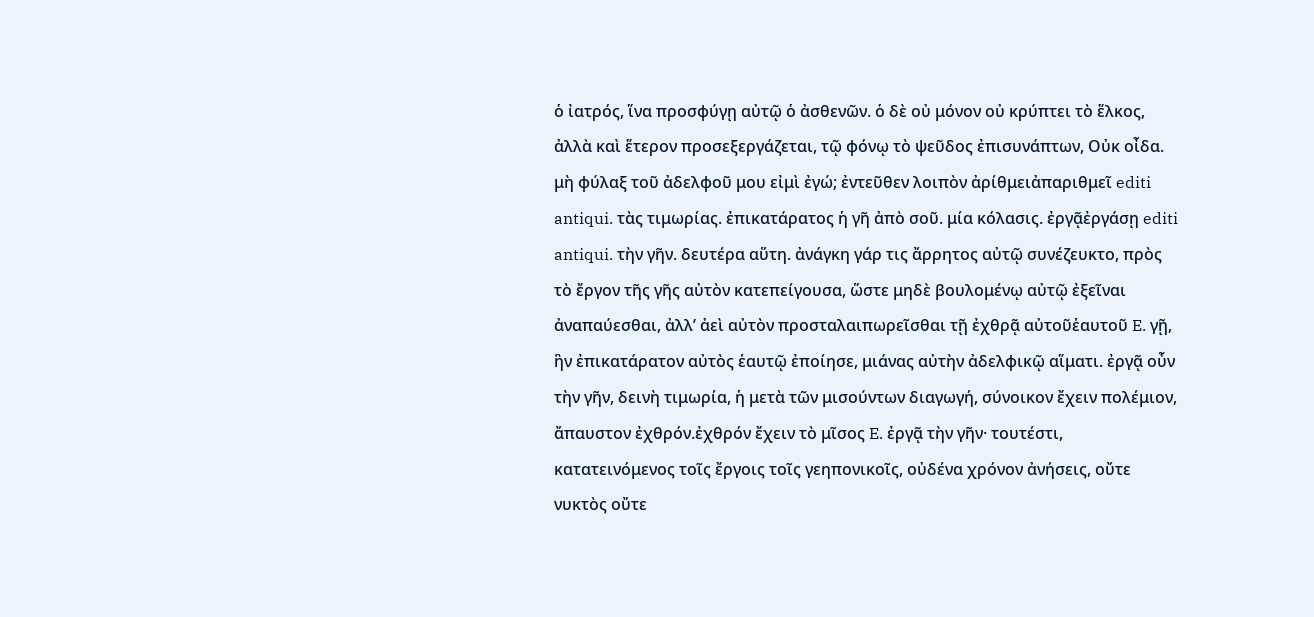ὁ ἰατρός, ἵνα προσφύγῃ αὐτῷ ὁ ἀσθενῶν. ὁ δὲ οὐ μόνον οὐ κρύπτει τὸ ἕλκος, ἀλλὰ καὶ ἕτερον προσεξεργάζεται, τῷ φόνῳ τὸ ψεῦδος ἐπισυνάπτων, Οὐκ οἶδα. μὴ φύλαξ τοῦ ἀδελφοῦ μου εἰμὶ ἐγώ; ἐντεῦθεν λοιπὸν ἀρίθμειἀπαριθμεῖ editi antiqui. τὰς τιμωρίας. ἐπικατάρατος ἡ γῆ ἀπὸ σοῦ. μία κόλασις. ἐργᾷἐργάσῃ editi antiqui. τὴν γῆν. δευτέρα αὕτη. ἀνάγκη γάρ τις ἄρρητος αὐτῷ συνέζευκτο, πρὸς τὸ ἔργον τῆς γῆς αὐτὸν κατεπείγουσα, ὥστε μηδὲ βουλομένῳ αὐτῷ ἐξεῖναι ἀναπαύεσθαι, ἀλλʼ ἀεὶ αὐτὸν προσταλαιπωρεῖσθαι τῇ ἐχθρᾷ αὐτοῦἑαυτοῦ E. γῇ, ἣν ἐπικατάρατον αὐτὸς ἑαυτῷ ἐποίησε, μιάνας αὐτὴν ἀδελφικῷ αἵματι. ἐργᾷ οὖν τὴν γῆν, δεινὴ τιμωρία, ἡ μετὰ τῶν μισούντων διαγωγή, σύνοικον ἔχειν πολέμιον, ἄπαυστον ἐχθρόν.ἐχθρόν ἔχειν τὸ μῖσος E. ἐργᾷ τὴν γῆν· τουτέστι, κατατεινόμενος τοῖς ἔργοις τοῖς γεηπονικοῖς, οὐδένα χρόνον ἀνήσεις, οὔτε νυκτὸς οὔτε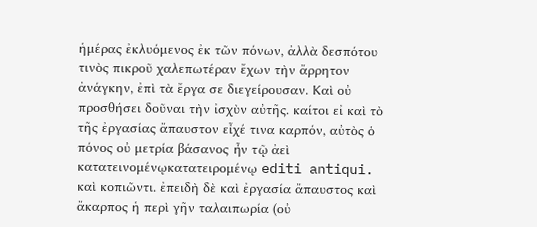ἡμέρας ἐκλυόμενος ἐκ τῶν πόνων, ἀλλὰ δεσπότου τινὸς πικροῦ χαλεπωτέραν ἔχων τὴν ἄρρητον ἀνάγκην, ἐπὶ τὰ ἔργα σε διεγείρουσαν. Καὶ οὐ προσθήσει δοῦναι τὴν ἰσχὺν αὐτῆς. καίτοι εἰ καὶ τὸ τῆς ἐργασίας ἄπαυστον εἶχέ τινα καρπόν, αὐτὸς ὁ πόνος οὐ μετρία βάσανος ἦν τῷ ἀεὶ κατατεινομένῳκατατειρομένῳ editi antiqui. καὶ κοπιῶντι. ἐπειδὴ δὲ καὶ ἐργασία ἄπαυστος καὶ ἄκαρπος ἡ περὶ γῆν ταλαιπωρία (οὐ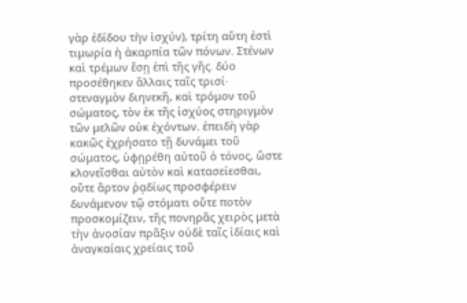γὰρ ἐδίδου τὴν ἰσχύν), τρίτη αὕτη ἐστὶ τιμωρία ἡ ἀκαρπία τῶν πόνων. Στένων καὶ τρέμων ἔσῃ ἐπὶ τῆς γῆς. δύο προσέθηκεν ἄλλαις ταῖς τρισί· στεναγμὸν διηνεκῆ, καὶ τρόμον τοῦ σώματος, τὸν ἐκ τῆς ἰσχύος στηριγμὸν τῶν μελῶν οὐκ ἐχόντων. ἐπειδὴ γὰρ κακῶς ἐχρήσατο τῇ δυνάμει τοῦ σώματος, ὑφῃρέθη αὐτοῦ ὁ τόνος, ὥστε κλονεῖσθαι αὐτὸν καὶ κατασείεσθαι, οὔτε ἄρτον ῥᾳδίως προσφέρειν δυνάμενον τῷ στόματι οὔτε ποτὸν προσκομίζειν, τῆς πονηρᾶς χειρὸς μετὰ τὴν ἀνοσίαν πρᾶξιν οὐδὲ ταῖς ἰδίαις καὶ ἀναγκαίαις χρείαις τοῦ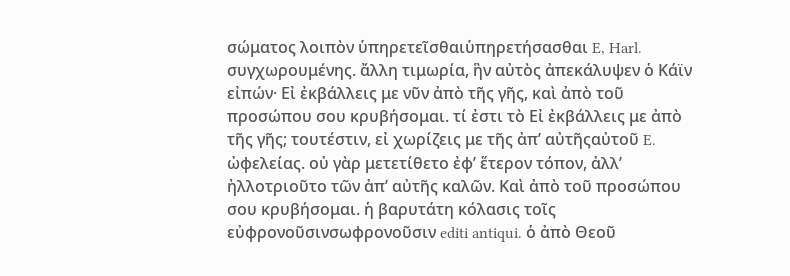σώματος λοιπὸν ὑπηρετεῖσθαιὑπηρετήσασθαι E, Harl. συγχωρουμένης. ἄλλη τιμωρία, ἣν αὐτὸς ἀπεκάλυψεν ὁ Κάϊν εἰπών· Εἰ ἐκβάλλεις με νῦν ἀπὸ τῆς γῆς, καὶ ἀπὸ τοῦ προσώπου σου κρυβήσομαι. τί ἐστι τὸ Εἰ ἐκβάλλεις με ἀπὸ τῆς γῆς; τουτέστιν, εἰ χωρίζεις με τῆς ἀπʼ αὐτῆςαὐτοῦ E. ὠφελείας. οὐ γὰρ μετετίθετο ἐφʼ ἕτερον τόπον, ἀλλʼ ἠλλοτριοῦτο τῶν ἀπʼ αὐτῆς καλῶν. Καὶ ἀπὸ τοῦ προσώπου σου κρυβήσομαι. ἡ βαρυτάτη κόλασις τοῖς εὐφρονοῦσινσωφρονοῦσιν editi antiqui. ὁ ἀπὸ Θεοῦ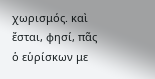χωρισμός. καὶ ἔσται, φησί, πᾶς ὁ εὑρίσκων με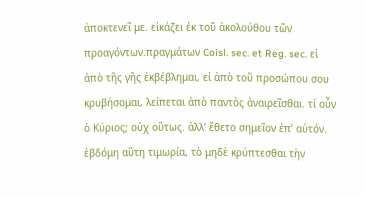ἀποκτενεῖ με. εἰκάζει ἐκ τοῦ ἀκολούθου τῶν προαγόντων.πραγμάτων Coisl. sec. et Reg. sec. εἰ ἀπὸ τῆς γῆς ἐκβέβλημαι, εἰ ἀπὸ τοῦ προσώπου σου κρυβήσομαι, λείπεται ἀπὸ παντὸς ἀναιρεῖσθαι. τί οὖν ὁ Κύριος; οὐχ οὕτως. ἀλλʼ ἔθετο σημεῖον ἐπʼ αὐτόν. ἑβδόμη αὕτη τιμωρία, τὸ μηδὲ κρύπτεσθαι τὴν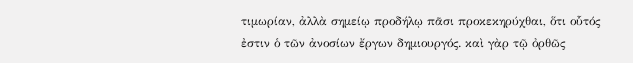τιμωρίαν, ἀλλὰ σημείῳ προδήλῳ πᾶσι προκεκηρύχθαι, ὅτι οὗτός ἐστιν ὁ τῶν ἀνοσίων ἔργων δημιουργός. καὶ γὰρ τῷ ὀρθῶς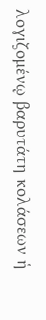λογιζομένῳ βαρυτάτη κολάσεων ἡ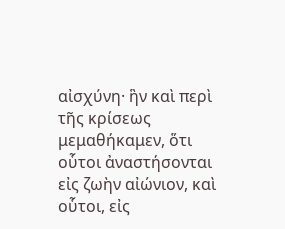αἰσχύνη· ἣν καὶ περὶ τῆς κρίσεως μεμαθήκαμεν, ὅτι οὗτοι ἀναστήσονται εἰς ζωὴν αἰώνιον, καὶ οὗτοι, εἰς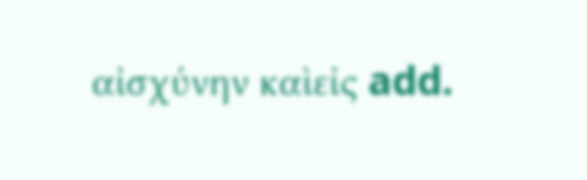αἰσχύνην καὶεἰς add.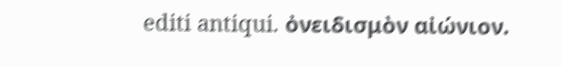editi antiqui. ὀνειδισμὸν αἰώνιον.